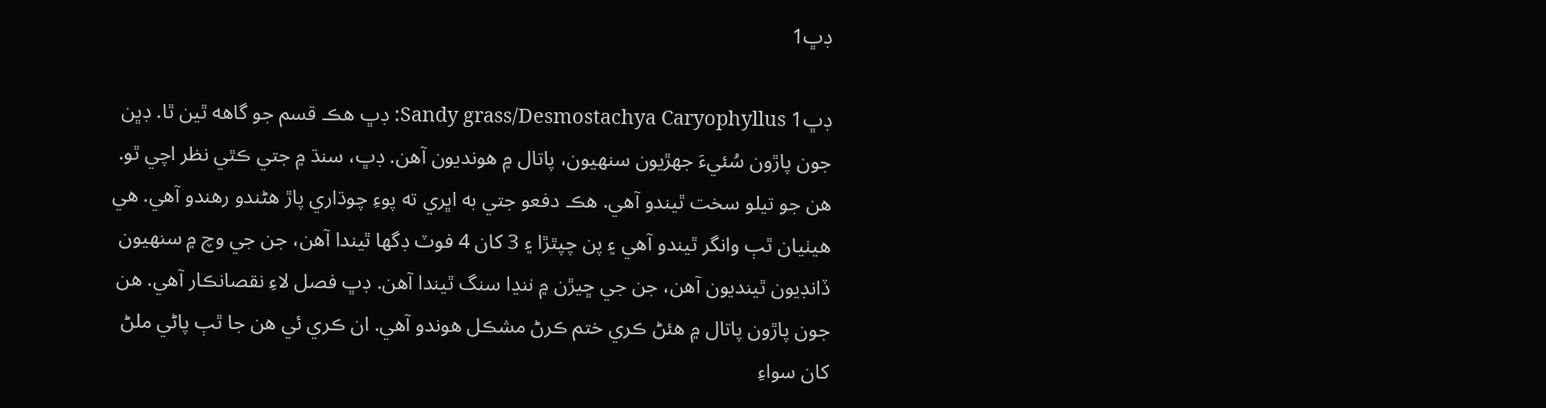ڊڀ1

ڊڀ1 Sandy grass/Desmostachya Caryophyllus: ڊڀ هڪ قسم جو گاهه ٿين ٿا. ڊڀن جون پاڙون سُئيءَ جهڙيون سنهيون، پاتال ۾ هونديون آهن. ڊڀ، سنڌ ۾ جتي ڪٿي نظر اچي ٿو. هن جو تيلو سخت ٿيندو آهي. هڪ دفعو جتي به اڀري ته پوءِ چوڌاري پاڙ هڻندو رهندو آهي. هي هيٺيان ٿٻ وانگر ٿيندو آهي ۽ پن چپٿڙا ۽ 3 کان 4 فوٽ ڊگها ٿيندا آهن، جن جي وچ ۾ سنهيون ڏانڊيون ٿينديون آهن، جن جي ڇيڙن ۾ ننڍا سنگ ٿيندا آهن. ڊڀ فصل لاءِ نقصانڪار آهي. هن جون پاڙون پاتال ۾ هئڻ ڪري ختم ڪرڻ مشڪل هوندو آهي. ان ڪري ئي هن جا ٿٻ پاڻي ملڻ کان سواءِ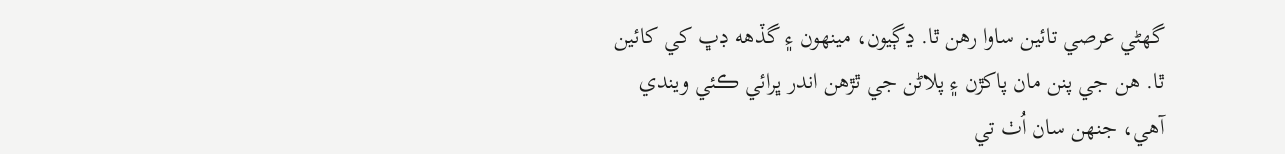گهڻي عرصي تائين ساوا رهن ٿا. ڍڳيون، مينهون ۽ گڏهه ڊڀ کي کائين ٿا. هن جي پنن مان پاکڙن ۽ پلاڻن جي ٿڙهن اندر ڀرائي ڪئي ويندي آهي، جنهن سان اُٺ تي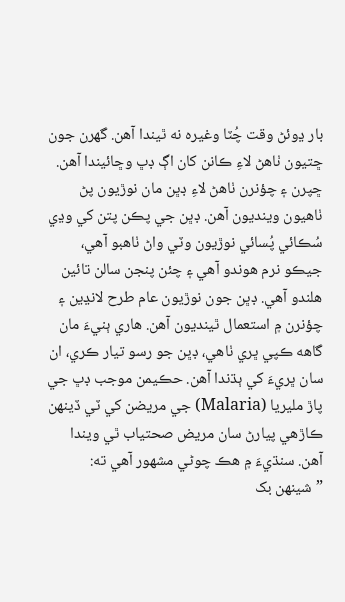بار ڍوئڻ وقت چُٽا وغيره نه ٿيندا آهن. گهرن جون ڇتيون ٺاهڻ لاءِ ڪانن کان اڳ ڊڀ وڇائيندا آهن. ڇپرن ۽ چؤنرن ٺاهڻ لاءِ ڊڀن مان نوڙيون پڻ ٺاهيون وينديون آهن. ڊڀن جي پڪن پتن کي وڍي سُڪائي پُسائي نوڙيون وٽي واڻ ٺاهبو آهي، جيڪو نرم هوندو آهي ۽ چئن پنجن سالن تائين هلندو آهي. ڊڀن جون نوڙيون عام طرح لانڍين ۽ چؤنرن ۾ استعمال ٿينديون آهن. هاري ٻنيءَ مان گاهه ڪپي ڀري ٺاهي، ڊڀن جو رسو تيار ڪري، ان سان ڀريءَ کي ٻڌندا آهن. حڪيمن موجب ڊڀ جي پاڙ مليريا (Malaria) جي مريضن کي ٽي ڏينهن ڪاڙهي پيارڻ سان مريض صحتياب ٿي ويندا آهن. سنڌيءَ ۾ هڪ چوڻي مشهور آهي ته: ”شينهن بک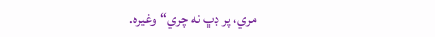مري، پر ڊڀ نه چري“ وغيره.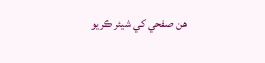هن صفحي کي شيئر ڪريو